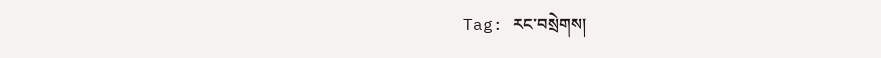Tag: རང་བསྲེགས།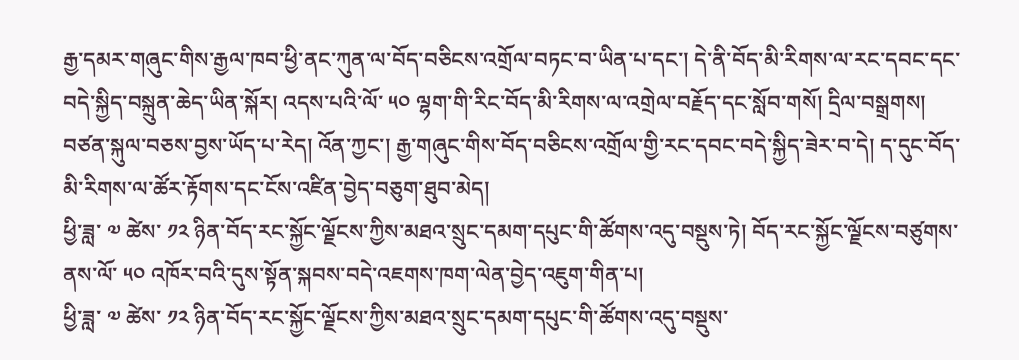རྒྱ་དམར་གཞུང་གིས་རྒྱལ་ཁབ་ཕྱི་ནང་ཀུན་ལ་བོད་བཅིངས་འགྲོལ་བཏང་བ་ཡིན་པ་དང་། དེ་ནི་བོད་མི་རིགས་ལ་རང་དབང་དང་བདེ་སྐྱིད་བསྐྲུན་ཆེད་ཡིན་སྐོར། འདས་པའི་ལོ་ ༥༠ ལྷག་གི་རིང་བོད་མི་རིགས་ལ་འགྲེལ་བརྗོད་དང་སློབ་གསོ། དྲིལ་བསྒྲགས། བཙན་སྐུལ་བཅས་བྱས་ཡོད་པ་རེད། འོན་ཀྱང་། རྒྱ་གཞུང་གིས་བོད་བཅིངས་འགྲོལ་གྱི་རང་དབང་བདེ་སྐྱིད་ཟེར་བ་དེ། ད་དུང་བོད་མི་རིགས་ལ་ཚོར་རྟོགས་དང་ངོས་འཛིན་བྱེད་བཅུག་ཐུབ་མེད།
ཕྱི་ཟླ་ ༧ ཚེས་ ༡༢ ཉིན་བོད་རང་སྐྱོང་ལྗོངས་ཀྱིས་མཐའ་སྲུང་དམག་དཔུང་གི་ཚོགས་འདུ་བསྡུས་ཏེ། བོད་རང་སྐྱོང་ལྗོངས་བཙུགས་ནས་ལོ་ ༥༠ འཁོར་བའི་དུས་སྟོན་སྐབས་བདེ་འཇགས་ཁག་ལེན་བྱེད་འཇུག་གིན་པ།
ཕྱི་ཟླ་ ༧ ཚེས་ ༡༢ ཉིན་བོད་རང་སྐྱོང་ལྗོངས་ཀྱིས་མཐའ་སྲུང་དམག་དཔུང་གི་ཚོགས་འདུ་བསྡུས་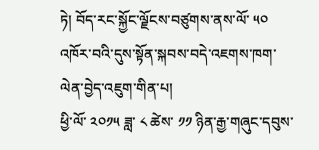ཏེ། བོད་རང་སྐྱོང་ལྗོངས་བཙུགས་ནས་ལོ་ ༥༠ འཁོར་བའི་དུས་སྟོན་སྐབས་བདེ་འཇགས་ཁག་ལེན་བྱེད་འཇུག་གིན་པ།
ཕྱི་ལོ་ ༢༠༡༥ ཟླ་ ༨ ཚེས་ ༡༡ ཉིན་རྒྱ་གཞུང་དབུས་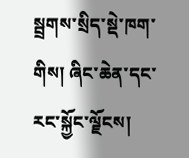སྦྲགས་སྲིད་སྡེ་ཁག་གིས། ཞིང་ཆེན་དང་རང་སྐྱོང་ལྗོངས།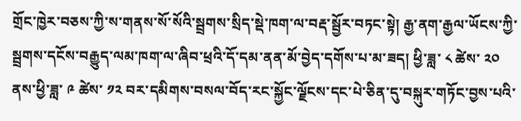གྲོང་ཁྱེར་བཅས་ཀྱི་ས་གནས་སོ་སོའི་སྦྲགས་སྲིད་སྡེ་ཁག་ལ་བརྡ་སྦྱོར་བཏང་སྟེ། རྒྱ་ནག་རྒྱལ་ཡོངས་ཀྱི་སྦྲགས་དངོས་བརྒྱུད་ལམ་ཁག་ལ་ཞིབ་ཕྲའི་དོ་དམ་ནན་མོ་བྱེད་དགོས་པ་མ་ཟད། ཕྱི་ཟླ་ ༨ ཚེས་ ༢༠ ནས་ཕྱི་ཟླ་ ༩ ཚེས་ ༡༢ བར་དམིགས་བསལ་བོད་རང་སྐྱོང་ལྗོངས་དང་པེ་ཅིན་དུ་བསྐུར་གཏོང་བྱས་པའི་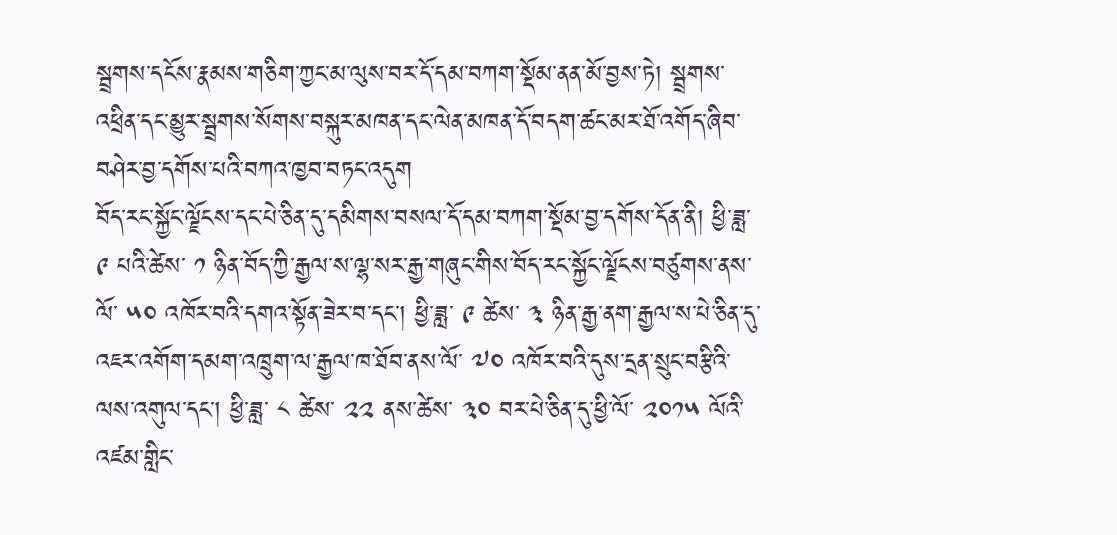སྦྲགས་དངོས་རྣམས་གཅིག་ཀྱང་མ་ལུས་བར་དོ་དམ་བཀག་སྡོམ་ནན་མོ་བྱས་ཏེ། སྦྲགས་འཕྲིན་དང་མྱུར་སྦྲགས་སོགས་བསྐུར་མཁན་དང་ལེན་མཁན་དོ་བདག་ཚང་མར་ཐོ་འགོད་ཞིབ་བཤེར་བྱ་དགོས་པའི་བཀའ་ཁྱབ་བཏང་འདུག
བོད་རང་སྐྱོང་ལྗོངས་དང་པེ་ཅིན་དུ་དམིགས་བསལ་དོ་དམ་བཀག་སྡོམ་བྱ་དགོས་དོན་ནི། ཕྱི་ཟླ་ ༩ པའི་ཚེས་ ༡ ཉིན་བོད་ཀྱི་རྒྱལ་ས་ལྷ་སར་རྒྱ་གཞུང་གིས་བོད་རང་སྐྱོང་ལྗོངས་བཙུགས་ནས་ལོ་ ༥༠ འཁོར་བའི་དགའ་སྟོན་ཟེར་བ་དང་། ཕྱི་ཟླ་ ༩ ཚེས་ ༣ ཉིན་རྒྱ་ནག་རྒྱལ་ས་པེ་ཅིན་དུ་འཇར་འགོག་དམག་འཁྲུག་ལ་རྒྱལ་ཁ་ཐོབ་ནས་ལོ་ ༧༠ འཁོར་བའི་དུས་དྲན་སྲུང་བརྩིའི་ལས་འགུལ་དང་། ཕྱི་ཟླ་ ༨ ཚེས་ ༢༢ ནས་ཚེས་ ༣༠ བར་པེ་ཅིན་དུ་ཕྱི་ལོ་ ༢༠༡༥ ལོའི་འཛམ་གླིང་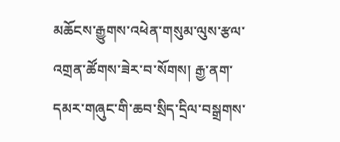མཆོངས་རྒྱུགས་འཕེན་གསུམ་ལུས་རྩལ་འགྲན་ཚོགས་ཟེར་བ་སོགས། རྒྱ་ནག་དམར་གཞུང་གི་ཆབ་སྲིད་དྲིལ་བསྒྲགས་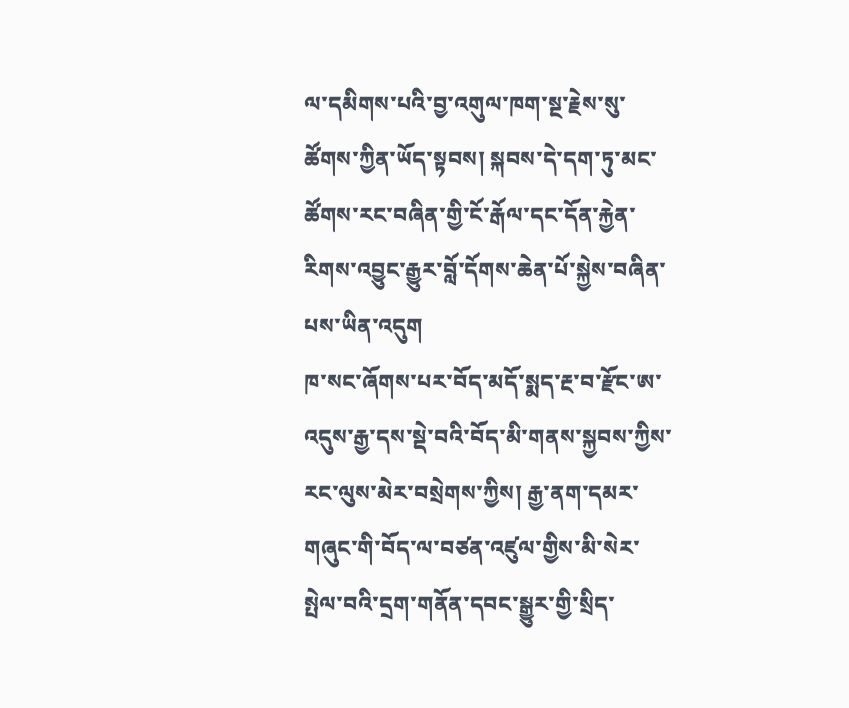ལ་དམིགས་པའི་བྱ་འགུལ་ཁག་སྔ་རྗེས་སུ་ཚོགས་ཀྱིན་ཡོད་སྟབས། སྐབས་དེ་དག་ཏུ་མང་ཚོགས་རང་བཞིན་གྱི་ངོ་རྒོལ་དང་དོན་རྐྱེན་རིགས་འབྱུང་རྒྱུར་བློ་དོགས་ཆེན་པོ་སྐྱེས་བཞིན་པས་ཡིན་འདུག
ཁ་སང་ཞོགས་པར་བོད་མདོ་སྨད་རྔ་བ་རྫོང་ཨ་འདུས་རྒྱ་དས་སྡེ་བའི་བོད་མི་གནས་སྐྱབས་ཀྱིས་རང་ལུས་མེར་བསྲེགས་ཀྱིས། རྒྱ་ནག་དམར་གཞུང་གི་བོད་ལ་བཙན་འཛུལ་གྱིས་མི་སེར་སྤེལ་བའི་དྲག་གནོན་དབང་སྒྱུར་གྱི་སྲིད་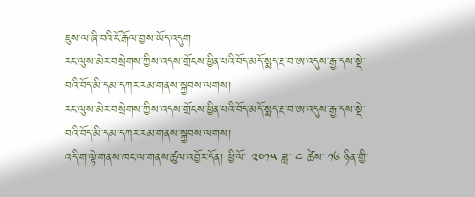ཇུས་ལ་ཞི་བའི་ངོ་རྒོལ་བྱས་ཡོད་འདུག
རང་ལུས་མེར་བསྲེགས་ཀྱིས་འདས་གྲོངས་ཕྱིན་པའི་བོད་མདོ་སྨད་རྔ་བ་ཨ་འདུས་རྒྱ་དས་སྡེ་བའི་བོད་མི་དམ་དཀར་རམ་གནས་སྐྱབས་ལགས།
རང་ལུས་མེར་བསྲེགས་ཀྱིས་འདས་གྲོངས་ཕྱིན་པའི་བོད་མདོ་སྨད་རྔ་བ་ཨ་འདུས་རྒྱ་དས་སྡེ་བའི་བོད་མི་དམ་དཀར་རམ་གནས་སྐྱབས་ལགས།
འདི་ག་ལྟེ་གནས་ཁང་ལ་གནས་ཚུལ་འབྱོར་དོན། ཕྱི་ལོ་ ༢༠༡༥ ཟླ་ ༤ ཚེས་ ༡༦ ཉིན་གྱི་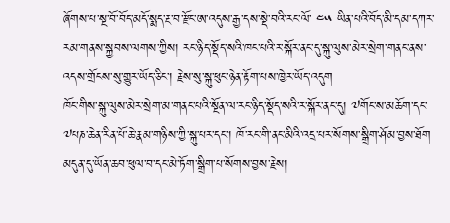ཞོགས་པ་སྔ་བོ་བོད་མདོ་སྨད་རྔ་བ་རྫོང་ཨ་འདུས་རྒྱ་དས་སྡེ་བའི་རང་ལོ་ ༤༥ ཡིན་པའི་བོད་མི་དམ་དཀར་རམ་གནས་སྐྱབས་ལགས་ཀྱིས། རང་ཉིད་སྡོད་སའི་ཁང་པའི་ར་སྐོར་ནང་དུ་སྐུ་ལུས་མེར་སྲེག་གནང་ནས་འདས་གྲོངས་སུ་གྱུར་ཡོད་ཅིང་། རྗེས་སུ་སྐུ་ཕུང་ཉེན་རྟོག་པས་ཁྱེར་ཡོད་འདུག
ཁོང་གིས་སྐུ་ལུས་མེར་སྲེག་མ་གནང་པའི་སྔོན་ལ་རང་ཉིད་སྡོད་སའི་ར་སྐོར་ནང་དུ། ༧གོང་ས་མཆོག་དང་༧པཎ་ཆེན་རིན་པོ་ཆེ་རྣམ་གཉིས་ཀྱི་སྐུ་པར་དང་། ཁོ་རང་གི་ནང་མིའི་འདྲ་པར་སོགས་སྒྲིག་ཤོམ་བྱས་ཐོག མདུན་དུ་ཡོན་ཆབ་ཕུལ་བ་དང་མེ་ཏོག་སྒྲིག་པ་སོགས་བྱས་རྗེས།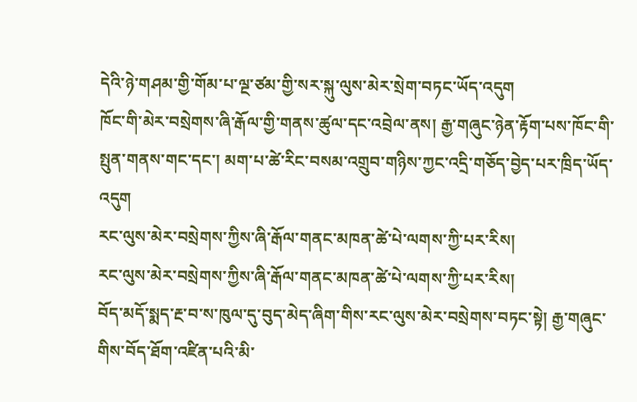དེའི་ཉེ་གཤམ་གྱི་གོམ་པ་ལྔ་ཙམ་གྱི་སར་སྐུ་ལུས་མེར་སྲེག་བཏང་ཡོད་འདུག
ཁོང་གི་མེར་བསྲེགས་ཞི་རྒོལ་གྱི་གནས་ཚུལ་དང་འབྲེལ་ནས། རྒྱ་གཞུང་ཉེན་རྟོག་པས་ཁོང་གི་སྤུན་གནས་གང་དང་། མག་པ་ཚེ་རིང་བསམ་འགྲུབ་གཉིས་ཀྱང་འདྲི་གཅོད་བྱེད་པར་ཁྲིད་ཡོད་འདུག
རང་ལུས་མེར་བསྲེགས་ཀྱིས་ཞི་རྒོལ་གནང་མཁན་ཚེ་པེ་ལགས་ཀྱི་པར་རིས།
རང་ལུས་མེར་བསྲེགས་ཀྱིས་ཞི་རྒོལ་གནང་མཁན་ཚེ་པེ་ལགས་ཀྱི་པར་རིས།
བོད་མདོ་སྨད་རྔ་བ་ས་ཁུལ་དུ་བུད་མེད་ཞིག་གིས་རང་ལུས་མེར་བསྲེགས་བཏང་སྟེ། རྒྱ་གཞུང་གིས་བོད་ཐོག་འཛིན་པའི་མི་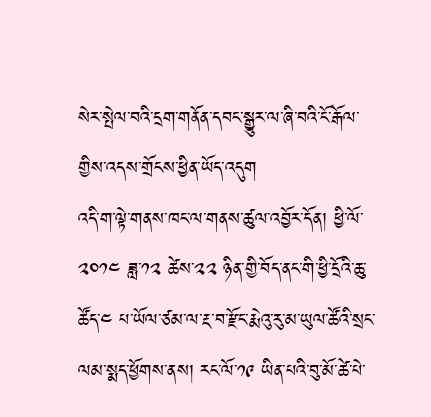སེར་སྤེལ་བའི་དྲག་གནོན་དབང་སྒྱུར་ལ་ཞི་བའི་ངོ་རྒོལ་གྱིས་འདས་གྲོངས་ཕྱིན་ཡོད་འདུག
འདི་ག་ལྟེ་གནས་ཁང་ལ་གནས་ཚུལ་འབྱོར་དོན། ཕྱི་ལོ་༢༠༡༤ ཟླ་༡༢ ཚེས་༢༢ ཉིན་གྱི་བོད་ནང་གི་ཕྱི་དྲོའི་ཆུ་ཚོད་༤ པ་ཡོལ་ཙམ་ལ་རྔ་བ་རྫོང་རྨེའུ་རུ་མ་ཡུལ་ཚོའི་སྲང་ལམ་སྨད་ཕྱོགས་ནས། རང་ལོ་༡༩ ཡིན་པའི་བུ་མོ་ཚེ་པེ་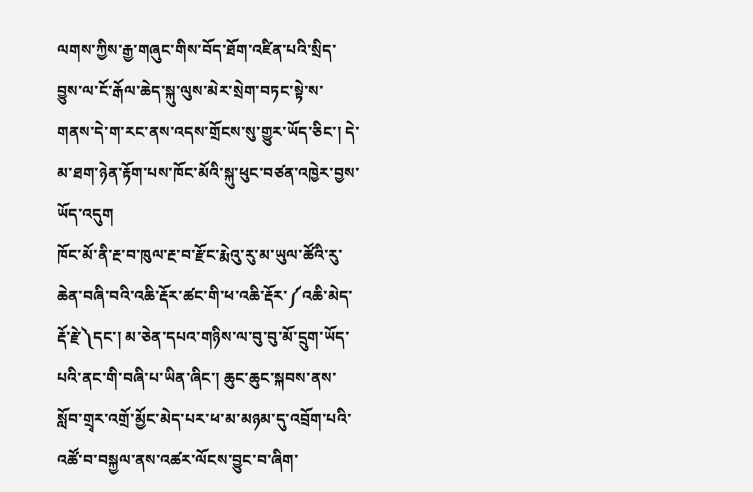ལགས་ཀྱིས་རྒྱ་གཞུང་གིས་བོད་ཐོག་འཛིན་པའི་སྲིད་བྱུས་ལ་ངོ་རྒོལ་ཆེད་སྐུ་ལུས་མེར་སྲེག་བཏང་སྟེ་ས་གནས་དེ་ག་རང་ནས་འདས་གྲོངས་སུ་གྱུར་ཡོད་ཅིང་། དེ་མ་ཐག་ཉེན་རྟོག་པས་ཁོང་མོའི་སྐུ་ཕུང་བཙན་འཁྱེར་བྱས་ཡོད་འདུག
ཁོང་མོ་ནི་རྔ་བ་ཁུལ་རྔ་བ་རྫོང་རྨེའུ་རུ་མ་ཡུལ་ཚོའི་རུ་ཆེན་བཞི་བའི་འཆི་རྡོར་ཚང་གི་ཕ་འཆི་རྡོར་༼འཆི་མེད་རྡོ་རྗེ་༽དང་། མ་ཅེན་དཔའ་གཉིས་ལ་བུ་བུ་མོ་དྲུག་ཡོད་པའི་ནང་གི་བཞི་པ་ཡིན་ཞིང་། ཆུང་ཆུང་སྐབས་ནས་སློབ་གྲྭར་འགྲོ་མྱོང་མེད་པར་ཕ་མ་མཉམ་དུ་འབྲོག་པའི་འཚོ་བ་བསྐྱལ་ནས་འཚར་ལོངས་བྱུང་བ་ཞིག་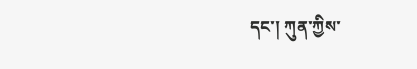དང་། ཀུན་ཀྱིས་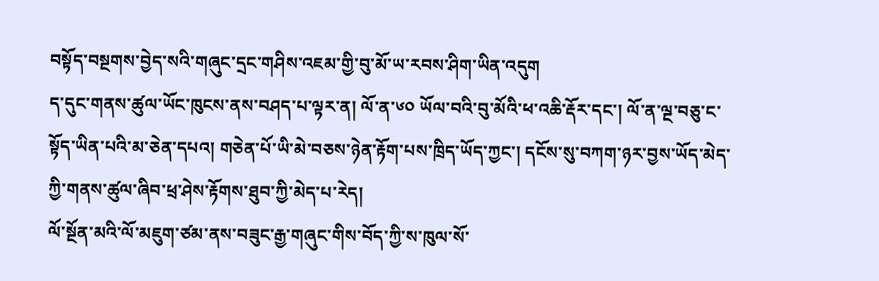བསྟོད་བསྔགས་བྱེད་སའི་གཞུང་དྲང་གཤིས་འཇམ་གྱི་བུ་མོ་ཡ་རབས་ཤིག་ཡིན་འདུག
ད་དུང་གནས་ཚུལ་ཡོང་ཁུངས་ནས་བཤད་པ་ལྟར་ན། ལོ་ན་༦༠ ཡོལ་བའི་བུ་མོའི་ཕ་འཆི་རྡོར་དང་། ལོ་ན་ལྔ་བཅུ་ང་སྟོད་ཡིན་པའི་མ་ཅེན་དཔའ། གཅེན་པོ་ཡི་མེ་བཅས་ཉེན་རྟོག་པས་ཁྲིད་ཡོད་ཀྱང་། དངོས་སུ་བཀག་ཉར་བྱས་ཡོད་མེད་ཀྱི་གནས་ཚུལ་ཞིབ་ཕྲ་ཤེས་རྟོགས་ཐུབ་ཀྱི་མེད་པ་རེད།
ལོ་སྔོན་མའི་ལོ་མཇུག་ཙམ་ནས་བཟུང་རྒྱ་གཞུང་གིས་བོད་ཀྱི་ས་ཁུལ་སོ་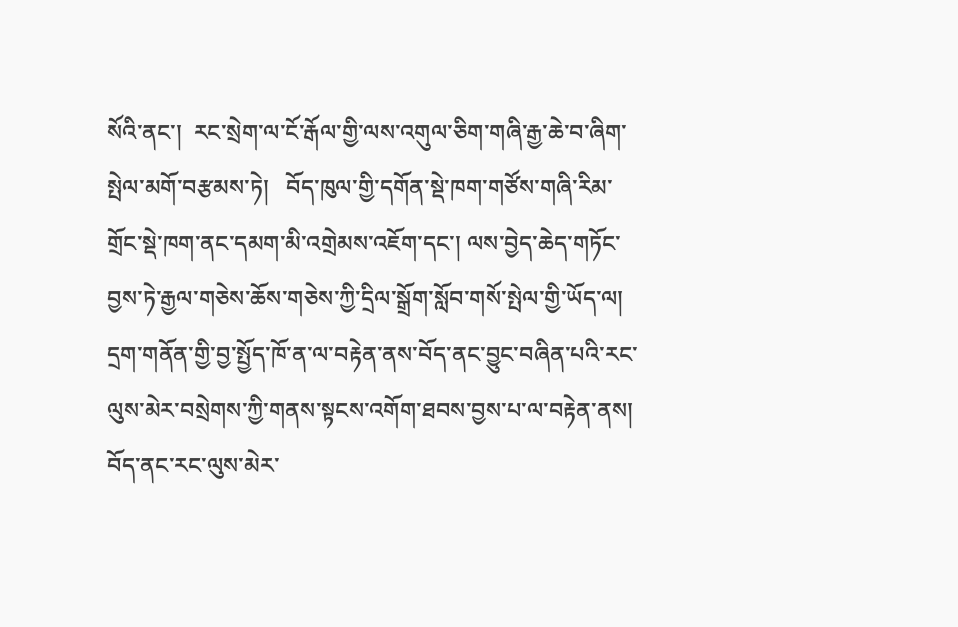སོའི་ནང་།  རང་སྲེག་ལ་ངོ་རྒོལ་གྱི་ལས་འགུལ་ཅིག་གཞི་རྒྱ་ཆེ་བ་ཞིག་སྤེལ་མགོ་བརྩམས་ཏེ།   བོད་ཁུལ་གྱི་དགོན་སྡེ་ཁག་གཙོས་གཞི་རིམ་གྲོང་སྡེ་ཁག་ནང་དམག་མི་འགྲེམས་འཇོག་དང་། ལས་བྱེད་ཆེད་གཏོང་བྱས་ཏེ་རྒྱལ་གཅེས་ཆོས་གཅེས་ཀྱི་དྲིལ་སྒྲོག་སློབ་གསོ་སྤེལ་གྱི་ཡོད་ལ། དྲག་གནོན་གྱི་བྱ་སྤྱོད་ཁོ་ན་ལ་བརྟེན་ནས་བོད་ནང་བྱུང་བཞིན་པའི་རང་ལུས་མེར་བསྲེགས་ཀྱི་གནས་སྟངས་འགོག་ཐབས་བྱས་པ་ལ་བརྟེན་ནས། བོད་ནང་རང་ལུས་མེར་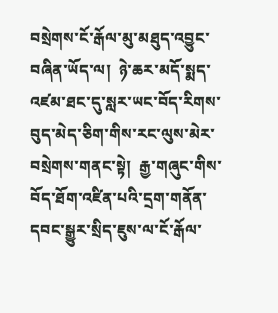བསྲེགས་ངོ་རྒོལ་མུ་མཐུད་འབྱུང་བཞིན་ཡོད་ལ།  ཉེ་ཆར་མདོ་སྨད་འཛམ་ཐང་དུ་སླར་ཡང་བོད་རིགས་བུད་མེད་ཅིག་གིས་རང་ལུས་མེར་བསྲེགས་གནང་སྟེ།  རྒྱ་གཞུང་གིས་བོད་ཐོག་འཛིན་པའི་དྲག་གནོན་དབང་སྒྱུར་སྲིད་ཇུས་ལ་ངོ་རྒོལ་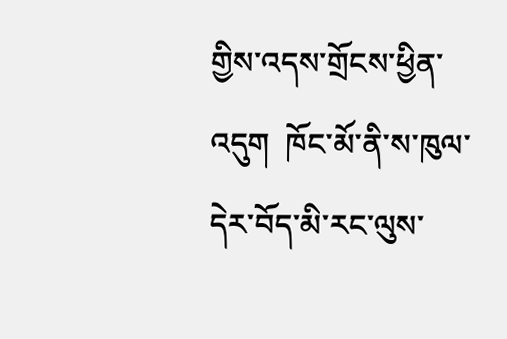གྱིས་འདས་གྲོངས་ཕྱིན་འདུག  ཁོང་མོ་ནི་ས་ཁུལ་དེར་བོད་མི་རང་ལུས་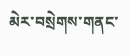མེར་བསྲེགས་གནང་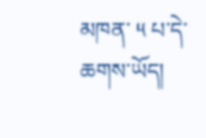མཁན་ ༥ པ་དེ་ཆགས་ཡོད།